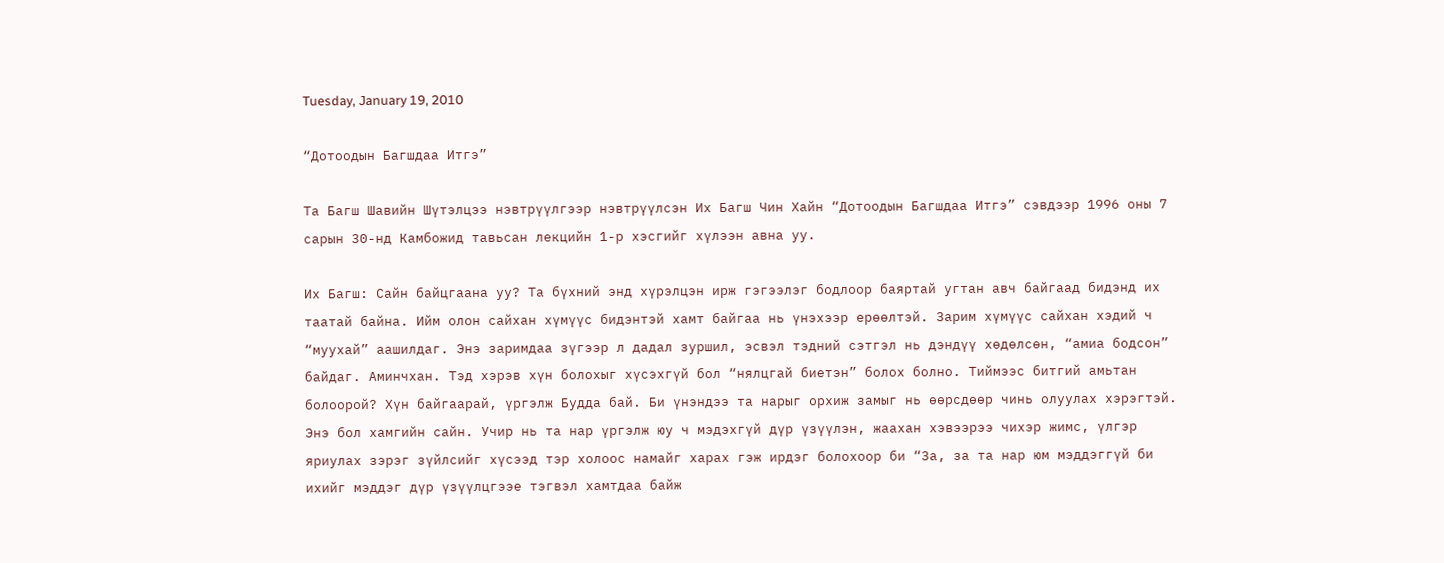Tuesday, January 19, 2010

“Дотоодын Багшдаа Итгэ”

Та Багш Шавийн Шүтэлцээ нэвтрүүлгээр нэвтрүүлсэн Их Багш Чин Хайн “Дотоодын Багшдаа Итгэ” сэвдээр 1996 оны 7 сарын 30-нд Камбожид тавьсан лекцийн 1-р хэсгийг хүлээн авна уу.

Их Багш: Сайн байцгаана уу? Та бүхний энд хүрэлцэн ирж гэгээлэг бодлоор баяртай угтан авч байгаад бидэнд их таатай байна. Ийм олон сайхан хүмүүс бидэнтэй хамт байгаа нь үнэхээр ерөөлтэй. Зарим хүмүүс сайхан хэдий ч “муухай” аашилдаг. Энэ заримдаа зүгээр л дадал зуршил, эсвэл тэдний сэтгэл нь дэндүү хөдөлсөн, “амиа бодсон” байдаг. Аминчхан. Тэд хэрэв хүн болохыг хүсэхгүй бол “нялцгай биетэн” болох болно. Тиймээс битгий амьтан болоорой? Хүн байгаарай, үргэлж Будда бай. Би үнэндээ та нарыг орхиж замыг нь өөрсдөөр чинь олуулах хэрэгтэй. Энэ бол хамгийн сайн. Учир нь та нар үргэлж юу ч мэдэхгүй дүр үзүүлэн, жаахан хэвээрээ чихэр жимс, үлгэр яриулах зэрэг зүйлсийг хүсээд тэр холоос намайг харах гэж ирдэг болохоор би “За, за та нар юм мэддэггүй би ихийг мэддэг дүр үзүүлцгээе тэгвэл хамтдаа байж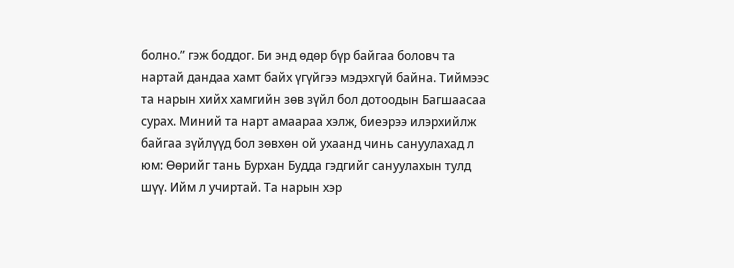болно.” гэж боддог. Би энд өдөр бүр байгаа боловч та нартай дандаа хамт байх үгүйгээ мэдэхгүй байна. Тиймээс та нарын хийх хамгийн зөв зүйл бол дотоодын Багшаасаа сурах. Миний та нарт амаараа хэлж, биеэрээ илэрхийлж байгаа зүйлүүд бол зөвхөн ой ухаанд чинь сануулахад л юм: Өөрийг тань Бурхан Будда гэдгийг сануулахын тулд шүү. Ийм л учиртай. Та нарын хэр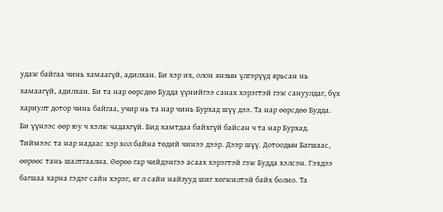удаж байгаа чинь хамаагүй, адилхан. Би хэр их, олон янзын үлгэрүүд ярьсан нь хамаагүй, адилхан. Би та нар өөрсдөө Будда үүнийгээ санах хэрэгтэй гэж сануулдаг, бүх хариулт дотор чинь байгаа, учир нь та нар чинь Бурхад шүү дээ. Та нар өөрсдөө Будда. Би үүнээс өөр юу ч хэлж чадахгүй. Бид хамтдаа байхгүй байсан ч та нар Бурхад. Тиймээс та нар надаас хэр хол байна төдий чинээ дээр. Дээр шүү. Дотоодын Багшаас, өөрөөс тань шалтгаална. Өөрөө гар чийдэнгээ асаах хэрэгтэй гэж Будда хэлсэн. Гэхдээ багшаа харна гэдэг сайн хэрэг, яг л сайн найзууд шиг хөгжилтэй байх болно. Та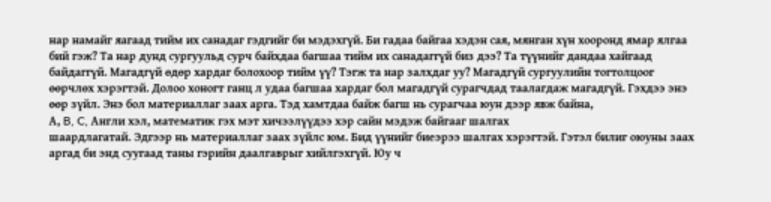нар намайг яагаад тийм их санадаг гэдгийг би мэдэхгүй. Би гадаа байгаа хэдэн сая, мянган хүн хооронд ямар ялгаа бий гэж? Та нар дунд сургуульд сурч байхдаа багшаа тийм их санадаггүй биз дээ? Та түүнийг дандаа хайгаад байдаггүй. Магадгүй өдөр хардаг болохоор тийм үү? Тэгж та нар залхдаг уу? Магадгүй сургуулийн тогтолцоог өөрчлөх хэрэгтэй. Долоо хоногт ганц л удаа багшаа хардаг бол магадгүй сурагчдад таалагдаж магадгүй. Гэхдээ энэ өөр зүйл. Энэ бол материаллаг заах арга. Тэд хамтдаа байж багш нь сурагчаа юун дээр явж байна,
А, B, C, Англи хэл, математик гэх мэт хичээлүүдээ хэр сайн мэдэж байгааг шалгах
шаардлагатай. Эдгээр нь материаллаг заах зүйлс юм. Бид үүнийг биеэрээ шалгах хэрэгтэй. Гэтэл билиг оюуны заах аргад би энд суугаад таны гэрийн даалгаврыг хийлгэхгүй. Юу ч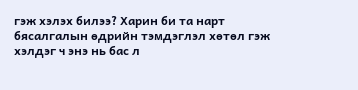гэж хэлэх билээ? Харин би та нарт бясалгалын өдрийн тэмдэглэл хөтөл гэж хэлдэг ч энэ нь бас л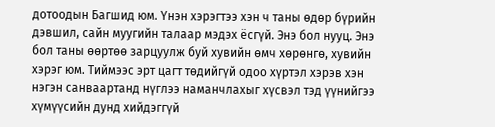дотоодын Багшид юм. Үнэн хэрэгтээ хэн ч таны өдөр бүрийн дэвшил, сайн муугийн талаар мэдэх ёсгүй. Энэ бол нууц. Энэ бол таны өөртөө зарцуулж буй хувийн өмч хөрөнгө, хувийн хэрэг юм. Тиймээс эрт цагт төдийгүй одоо хүртэл хэрэв хэн нэгэн санваартанд нүглээ наманчлахыг хүсвэл тэд үүнийгээ хүмүүсийн дунд хийдэггүй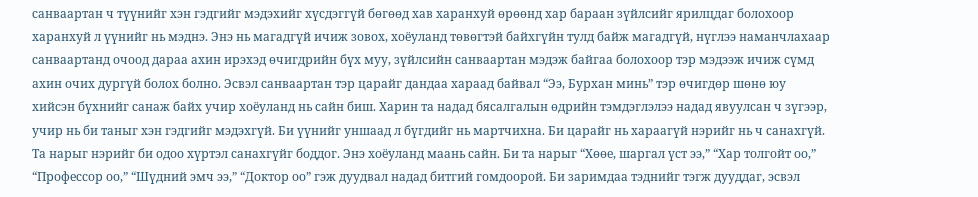санваартан ч түүнийг хэн гэдгийг мэдэхийг хүсдэггүй бөгөөд хав харанхуй өрөөнд хар бараан зүйлсийг ярилцдаг болохоор харанхуй л үүнийг нь мэднэ. Энэ нь магадгүй ичиж зовох, хоёуланд төвөгтэй байхгүйн тулд байж магадгүй, нүглээ наманчлахаар санваартанд очоод дараа ахин ирэхэд өчигдрийн бүх муу, зүйлсийн санваартан мэдэж байгаа болохоор тэр мэдээж ичиж сүмд ахин очих дургүй болох болно. Эсвэл санваартан тэр царайг дандаа хараад байвал “Ээ, Бурхан минь” тэр өчигдөр шөнө юу хийсэн бүхнийг санаж байх учир хоёуланд нь сайн биш. Харин та надад бясалгалын өдрийн тэмдэглэлээ надад явуулсан ч зүгээр, учир нь би таныг хэн гэдгийг мэдэхгүй. Би үүнийг уншаад л бүгдийг нь мартчихна. Би царайг нь хараагүй нэрийг нь ч санахгүй. Та нарыг нэрийг би одоо хүртэл санахгүйг боддог. Энэ хоёуланд маань сайн. Би та нарыг “Хөөе, шаргал үст ээ,” “Хар толгойт оо,” “Профессор оо,” “Шүдний эмч ээ,” “Доктор оо” гэж дуудвал надад битгий гомдоорой. Би заримдаа тэднийг тэгж дууддаг, эсвэл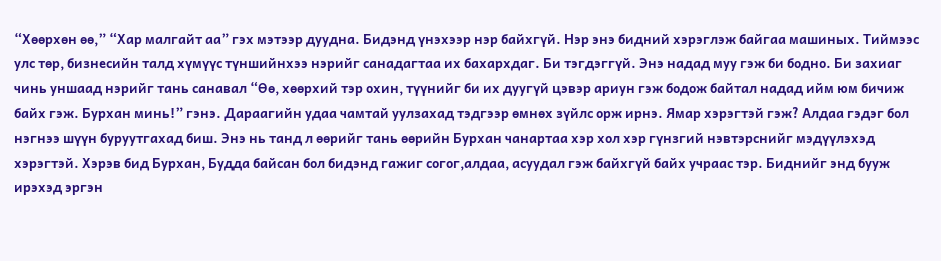“Хөөрхөн өө,” “Хар малгайт аа” гэх мэтээр дуудна. Бидэнд үнэхээр нэр байхгүй. Нэр энэ бидний хэрэглэж байгаа машиных. Тиймээс улс төр, бизнесийн талд хүмүүс түншийнхээ нэрийг санадагтаа их бахархдаг. Би тэгдэггүй. Энэ надад муу гэж би бодно. Би захиаг чинь уншаад нэрийг тань санавал “Өө, хөөрхий тэр охин, түүнийг би их дуугүй цэвэр ариун гэж бодож байтал надад ийм юм бичиж байх гэж. Бурхан минь!” гэнэ. Дараагийн удаа чамтай уулзахад тэдгээр өмнөх зүйлс орж ирнэ. Ямар хэрэгтэй гэж? Алдаа гэдэг бол нэгнээ шүүн буруутгахад биш. Энэ нь танд л өөрийг тань өөрийн Бурхан чанартаа хэр хол хэр гүнзгий нэвтэрснийг мэдүүлэхэд хэрэгтэй. Хэрэв бид Бурхан, Будда байсан бол бидэнд гажиг согог,алдаа, асуудал гэж байхгүй байх учраас тэр. Биднийг энд бууж ирэхэд эргэн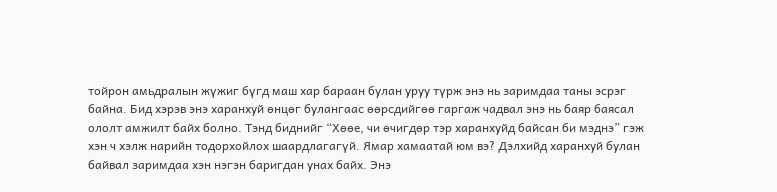тойрон амьдралын жүжиг бүгд маш хар бараан булан уруу түрж энэ нь заримдаа таны эсрэг байна. Бид хэрэв энэ харанхуй өнцөг булангаас өөрсдийгөө гаргаж чадвал энэ нь баяр баясал ололт амжилт байх болно. Тэнд биднийг “Хөөе, чи өчигдөр тэр харанхуйд байсан би мэднэ” гэж хэн ч хэлж нарийн тодорхойлох шаардлагагүй. Ямар хамаатай юм вэ? Дэлхийд харанхуй булан байвал заримдаа хэн нэгэн баригдан унах байх. Энэ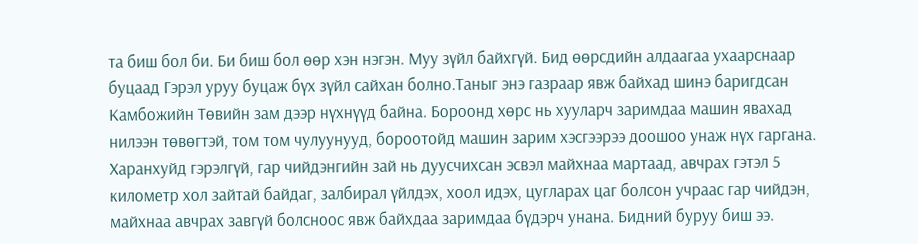та биш бол би. Би биш бол өөр хэн нэгэн. Муу зүйл байхгүй. Бид өөрсдийн алдаагаа ухаарснаар буцаад Гэрэл уруу буцаж бүх зүйл сайхан болно.Таныг энэ газраар явж байхад шинэ баригдсан Камбожийн Төвийн зам дээр нүхнүүд байна. Бороонд хөрс нь хууларч заримдаа машин явахад нилээн төвөгтэй, том том чулуунууд, бороотойд машин зарим хэсгээрээ доошоо унаж нүх гаргана. Харанхуйд гэрэлгүй, гар чийдэнгийн зай нь дуусчихсан эсвэл майхнаа мартаад, авчрах гэтэл 5 километр хол зайтай байдаг, залбирал үйлдэх, хоол идэх, цугларах цаг болсон учраас гар чийдэн, майхнаа авчрах завгүй болсноос явж байхдаа заримдаа бүдэрч унана. Бидний буруу биш ээ.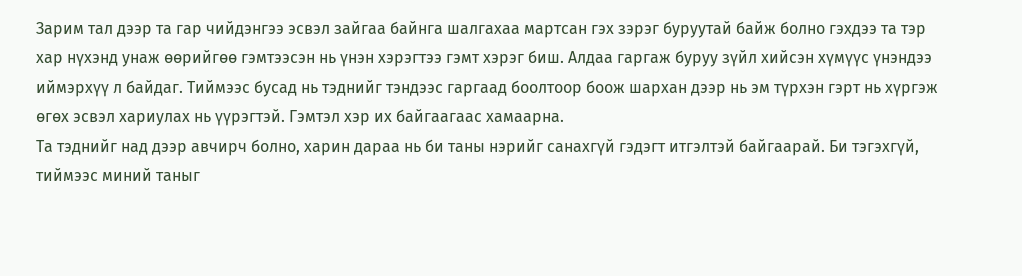Зарим тал дээр та гар чийдэнгээ эсвэл зайгаа байнга шалгахаа мартсан гэх зэрэг буруутай байж болно гэхдээ та тэр хар нүхэнд унаж өөрийгөө гэмтээсэн нь үнэн хэрэгтээ гэмт хэрэг биш. Алдаа гаргаж буруу зүйл хийсэн хүмүүс үнэндээ иймэрхүү л байдаг. Тиймээс бусад нь тэднийг тэндээс гаргаад боолтоор боож шархан дээр нь эм түрхэн гэрт нь хүргэж өгөх эсвэл хариулах нь үүрэгтэй. Гэмтэл хэр их байгаагаас хамаарна.
Та тэднийг над дээр авчирч болно, харин дараа нь би таны нэрийг санахгүй гэдэгт итгэлтэй байгаарай. Би тэгэхгүй, тиймээс миний таныг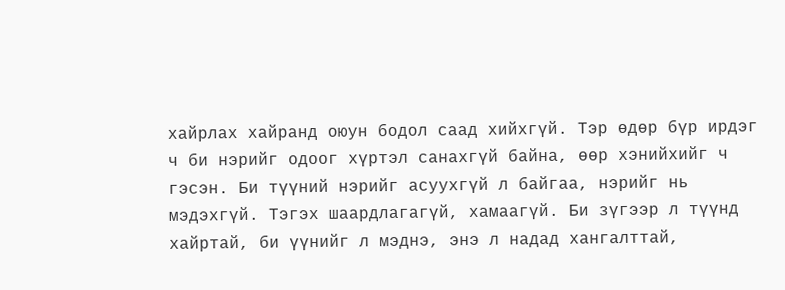хайрлах хайранд оюун бодол саад хийхгүй. Тэр өдөр бүр ирдэг ч би нэрийг одоог хүртэл санахгүй байна, өөр хэнийхийг ч гэсэн. Би түүний нэрийг асуухгүй л байгаа, нэрийг нь мэдэхгүй. Тэгэх шаардлагагүй, хамаагүй. Би зүгээр л түүнд хайртай, би үүнийг л мэднэ, энэ л надад хангалттай,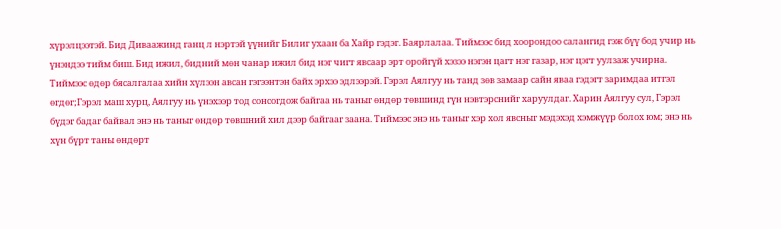хүрэлцээтэй. Бид Диваажинд ганц л нэртэй үүнийг Билиг ухаан ба Хайр гэдэг. Баярлалаа. Тиймээс бид хоорондоо салангид гэж бүү бод учир нь үнэндээ тийм биш. Бид ижил, бидний мөн чанар ижил бид нэг чигт явсаар эрт оройгүй хэзээ нэгэн цагт нэг газар, нэг цэгт уулзаж учирна. Тиймээс өдөр бясалгалаа хийн хүлээн авсан гэгээнтэн байх эрхээ эдлээрэй. Гэрэл Аялгуу нь танд зөв замаар сайн яваа гэдэгт заримдаа итгэл өгдөг;Гэрэл маш хурц, Аялгуу нь үнэхээр тод сонсогдож байгаа нь таныг өндөр төвшинд гүн нэвтэрснийг харуулдаг. Харин Аялгуу сул, Гэрэл бүдэг бадаг байвал энэ нь таныг өндөр төвшний хил дээр байгааг заана. Тиймээс энэ нь таныг хэр хол явсныг мэдэхэд хэмжүүр болох юм; энэ нь хүн бүрт таны өндөрт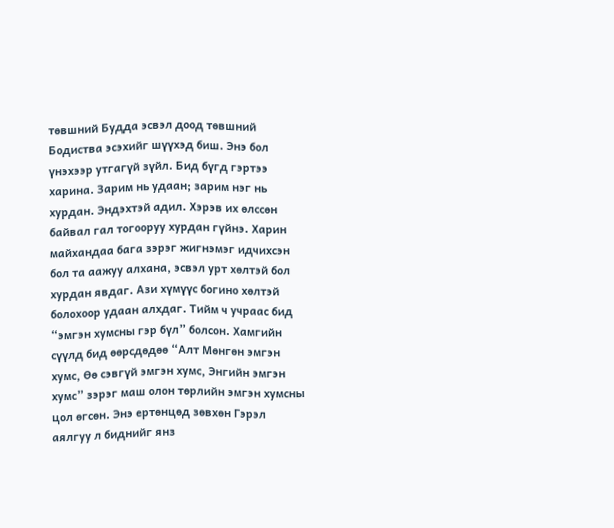төвшний Будда эсвэл доод төвшний Бодиства эсэхийг шүүхэд биш. Энэ бол үнэхээр утгагүй зүйл. Бид бүгд гэртээ харина. Зарим нь удаан; зарим нэг нь хурдан. Эндэхтэй адил. Хэрэв их өлссөн байвал гал тогооруу хурдан гүйнэ. Харин майхандаа бага зэрэг жигнэмэг идчихсэн бол та аажуу алхана, эсвэл урт хөлтэй бол хурдан явдаг. Ази хүмүүс богино хөлтэй болохоор удаан алхдаг. Тийм ч учраас бид “эмгэн хумсны гэр бүл” болсон. Хамгийн сүүлд бид өөрсдөдөө “Алт Мөнгөн эмгэн хумс, Өө сэвгүй эмгэн хумс, Энгийн эмгэн хумс” зэрэг маш олон төрлийн эмгэн хумсны цол өгсөн. Энэ ертөнцөд зөвхөн Гэрэл аялгуу л биднийг янз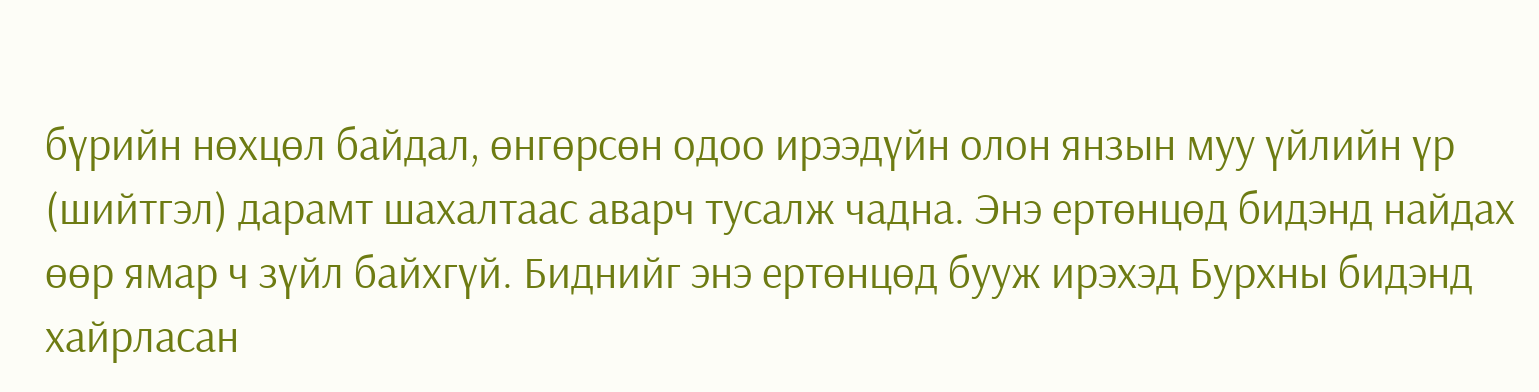бүрийн нөхцөл байдал, өнгөрсөн одоо ирээдүйн олон янзын муу үйлийн үр (шийтгэл) дарамт шахалтаас аварч тусалж чадна. Энэ ертөнцөд бидэнд найдах өөр ямар ч зүйл байхгүй. Биднийг энэ ертөнцөд бууж ирэхэд Бурхны бидэнд хайрласан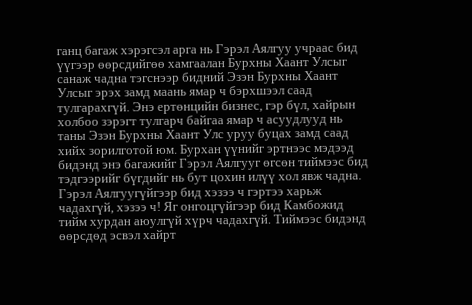ганц багаж хэрэгсэл арга нь Гэрэл Аялгуу учраас бид үүгээр өөрсдийгөө хамгаалан Бурхны Хаант Улсыг санаж чадна тэгснээр бидний Эзэн Бурхны Хаант Улсыг эрэх замд маань ямар ч бэрхшээл саад тулгарахгүй. Энэ ертөнцийн бизнес, гэр бүл, хайрын холбоо зэрэгт тулгарч байгаа ямар ч асуудлууд нь таны Эзэн Бурхны Хаант Улс уруу буцах замд саад хийх зорилготой юм. Бурхан үүнийг эртнээс мэдээд бидэнд энэ багажийг Гэрэл Аялгууг өгсөн тиймээс бид тэдгээрийг бүгдийг нь бут цохин илүү хол явж чадна. Гэрэл Аялгуугүйгээр бид хэзээ ч гэртээ харьж чадахгүй, хэзээ ч! Яг онгоцгүйгээр бид Камбожид тийм хурдан аюулгүй хүрч чадахгүй. Тиймээс бидэнд өөрсдөд эсвэл хайрт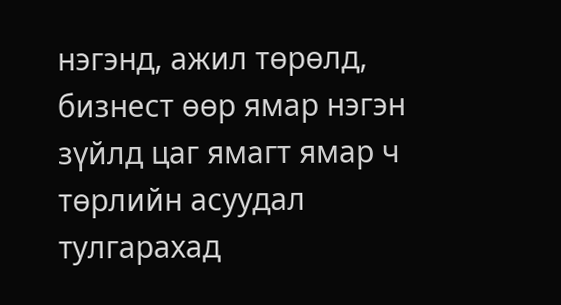нэгэнд, ажил төрөлд, бизнест өөр ямар нэгэн зүйлд цаг ямагт ямар ч төрлийн асуудал тулгарахад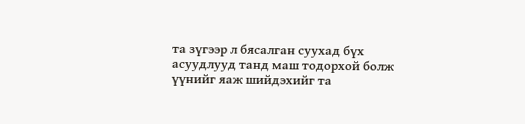та зүгээр л бясалган суухад бүх асуудлууд танд маш тодорхой болж үүнийг яаж шийдэхийг та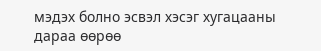мэдэх болно эсвэл хэсэг хугацааны дараа өөрөө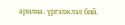арилна. үргэлжлэл бий.